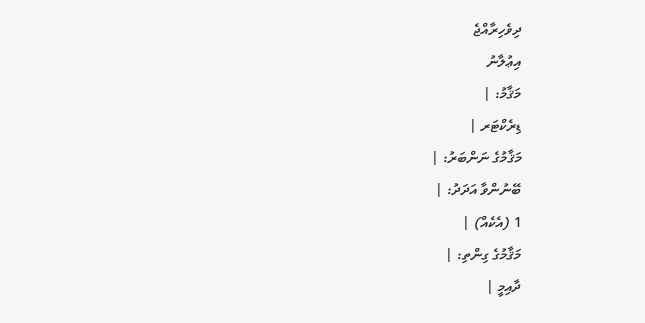ދިވެހިރާއްޖެ
އިޢުލާނު
މަޤާމު: |
ޑިރެކްޓަރ |
މަޤާމުގެ ނަންބަރު: |
ބޭނުންވާ އަދަދު: |
1 (އެކެއް) |
މަޤާމުގެ ގިންތި: |
ދާއިމީ |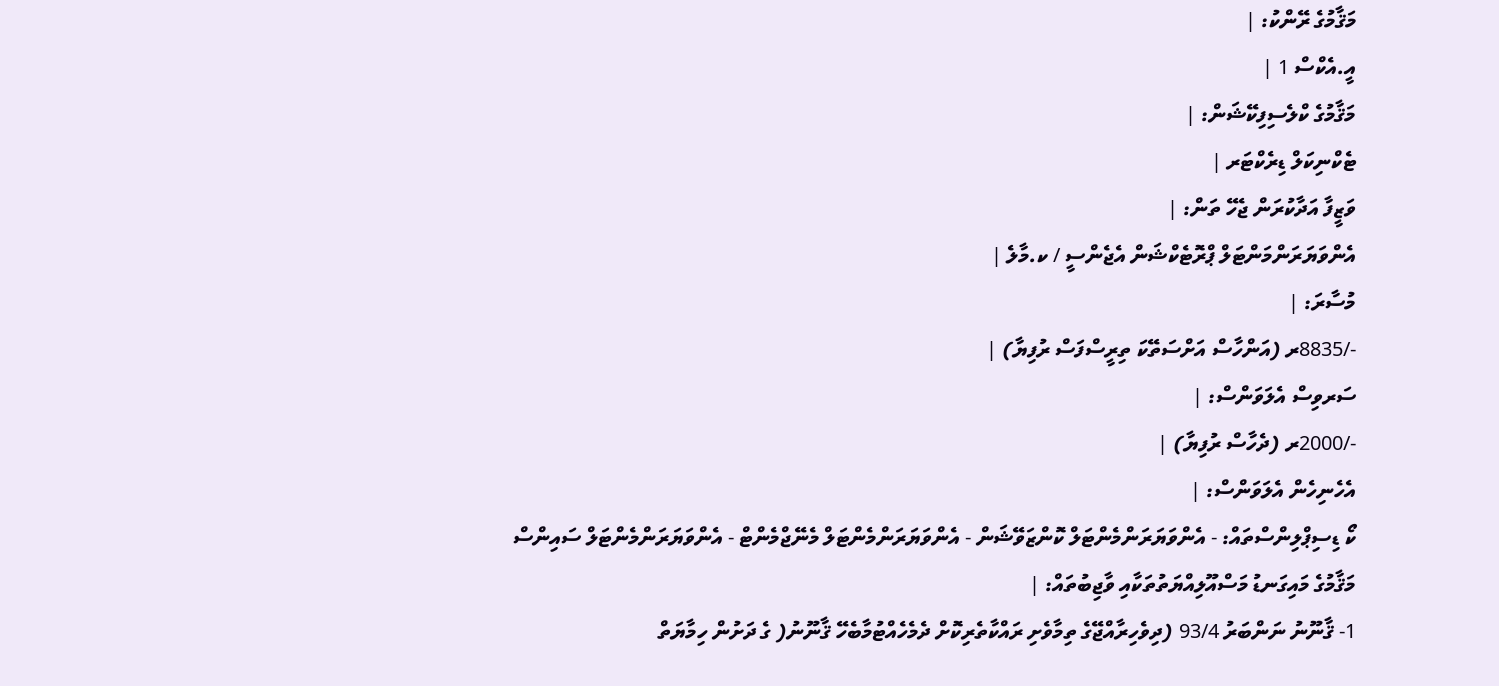މަޤާމުގެ ރޭންކު: |
އީ.އެކްސް 1 |
މަޤާމުގެ ކްލެސިފިކޭޝަން: |
ޓެކްނިކަލް ޑިރެކްޓަރ |
ވަޒީފާ އަދާކުރަން ޖެހޭ ތަން: |
އެންވަޔަރަންމަންޓަލް ޕްރޮޓެކްޝަން އެޖެންސީ / ކ.މާލެ |
މުސާރަ: |
-/8835ރ (އަންހާސް އަށްސަތޭކަ ތިރީސްފަސް ރުފިޔާ) |
ސަރވިސް އެލަވަންސް: |
-/2000ރ (ދެހާސް ރުފިޔާ) |
އެހެނިހެން އެލަވަންސް: |
ކޯ ޑިސިޕްލިންސްތައް: - އެންވަޔަރަންމެންޓަލް ކޮންޒަވޭޝަން - އެންވަޔަރަންމެންޓަލް މެނޭޖްމެންޓް - އެންވަޔަރަންމެންޓަލް ސައިންސް
މަޤާމުގެ މައިގަނޑު މަސްއޫލިއްޔަތުތަކާއި ވާޖިބުތައް: |
1- ޤާނޫނު ނަންބަރު 93/4 (ދިވެހިރާއްޖޭގެ ތިމާވެށި ރައްކާތެރިކޮށް ދެމެހެއްޓުމާބެހޭ ޤާނޫނު( ގެ ދަށުން ހިމާޔަތް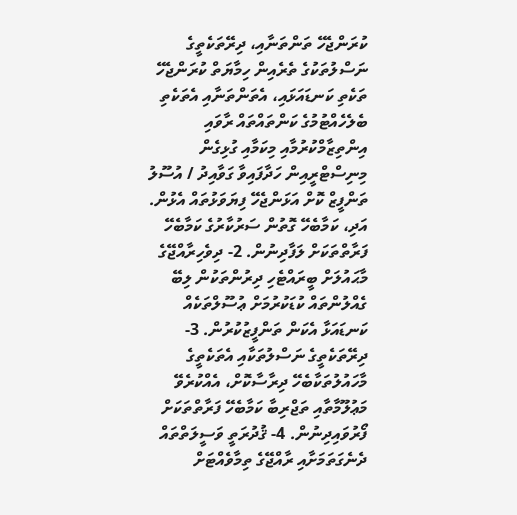ކުރަންޖެހޭ ތަންތަނާއި، ދިރޭތަކެތީގެ ނަސްލުތަކުގެ ތެރެއިން ހިމާޔަތް ކުރަންޖެހޭ ތަކެތި ކަނޑައަޅައި، އެތަންތަނާއި އެތަކެތި ބެލެހެއްޓުމުގެ ކަންތައްތައް ރާވައި އިންތިޒާމްކުރުމާއި މިކަމާއި ގުޅިގެން މިނިސްޓްރީއިން ހަދާފައިވާ ގަވާއިދު / އުސޫލު ތަންފީޒް ކޮށް އަޅަންޖެހޭ ފިޔަވަޅުތައް އެޅުން. އަދި، ކަމާބެހޭ ގޮތުން ސަރުކާރުގެ ކަމާބެހޭ ފަރާތްތަކަށް ލަފާދިނުން. 2- ދިވެހިރާއްޖޭގެ މާޙައުލަށް ބީރައްޓެހި ދިރުންތަކުން ލިބޭ ގެއްލުންތައް ކުޑަކުރުމަށް ޢުސޫލްތަކެއް ކަނޑައަޅާ އެކަން ތަންފީޒުކުރުން. 3- ދިރޭތަކެތީގެ ނަސްލުތަކާއި އެތަކެތީގެ މާހައުލުތަކާބެހޭ ދިރާސާކޮށް، އެއްކުރެވޭ މަޢުލޫމާތާއި ތަޖްރިބާ ކަމާބެހޭ ފަރާތްތަކަށް ފޯރުވައިދިނުން. 4- ޤުދުރަތީ ވަސީލަތްތައް ދެނެގަތަމަށާއި ރާއްޖޭގެ ތިމާވެއްޓަށް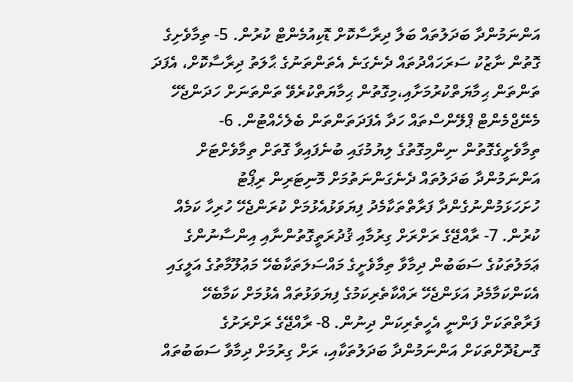އަންނަމުންދާ ބަދަލުތައް ބަލާ ދިރާސާކޮށް ޑޮކިއުމެންޓް ކުރުން. 5- ތިމާވެށިގެ ގޮތުން ނާޒުކު ސަރަހައްދުތައް ދެނެގަނެ އެތަންތަނުގެ ޙާލަތު ދިރާސާކޮށް، އެފަދަ ތަންތަން ޙިމާޔަތްކުރުމަށާއި،މިގޮތުން ޙިމާޔަތްކުރެވޭ ތަންތަނަށް ހަދަންޖެހޭ މެނޭޖްމެންޓް ޕްލޭންސްތައް ހަދާ އެފަދަތަންތަން ބެލެހެއްޓުން. 6- ތިމާވެށީގެގޮތުން ނިންމިގޮތުގެ ލިޔުމުގައި ބުނެފައިވާ ގޮތަށް ތިމާވެށްޓަށް އަންނަމުންދާ ބަދަލުތައް ދެނެގަންނަތުމަށް މޮނިޓަރިން ރިޕޯޓު ހުށަހަޅަމުންނުގެންދާ ފަރާތްތަކާމެދު ފިޔަވަޅުއެޅުމަށް ކުރަންޖެހޭ ހުރިހާ ކަމެއް ކުރުން. 7- ރާއްޖޭގެ ރަށްރަށް ގިރުމާއި ޤުދުރަތީގޮތުންނާއި އިންސާނުންގެ ޢަމަލުތަކުގެ ސަބަބުން ދިމާވާ ތިމާވެށީގެ މައްސަލަތަކާބެހޭ މަޢުލޫމާތުގެ އަލީގައި އެކަންކަމާމެދު އަޅަންޖެހޭ ރައްކާތެރިކަމުގެ ފިޔަވަޅުތައް އެޅުމަށް ކަމާބެހޭ ފަރާތްތަކަށް ފަންނީ އެހީތެރިކަން ދިނުން. 8- ރާއްޖޭގެ ރަށްރަށުގެ ގޮނޑުދޮށްތަކަށް އަންނަމުންދާ ބަދަލުތަކާއި، ރަށް ގިރުމަށް ދިމާވާ ސަބަބުތައް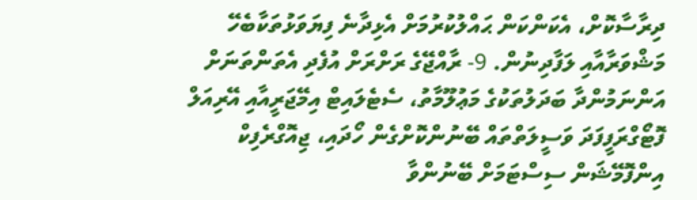ދިރާސާކޮށް، އެކަންކަން ޙައްލުކުރުމަށް އެޅިދާނެ ފިޔަވަޅުތަކާބެހޭ މަޝްވަރާއާއި ލަފާދިނުން. 9- ރާއްޖޭގެ ރަށްރަށް އުފެދި އެތަންތަނަށް އަންނަމުންދާ ބަދަލުތަކުގެ މަޢުލޫމާތު، ސެޓެލައިޓް އިމޭޖަރީއާއި އޭރިއަލް ފޮޓޯގްރަފީފަދަ ވަސީލަތްތައް ބޭނުންކޮށްގެން ހޯދައި، ޖިއޮގްރެފިކް އިންފޮމޭޝަން ސިސްޓަމަށް ބޭނުންވާ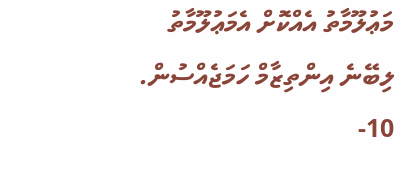މަޢުލޫމާތު އެއްކޮށް އެމަޢުލޫމާތު ލިބޭނެ އިންތިޒާމް ހަމަޖެއްސުން. 10-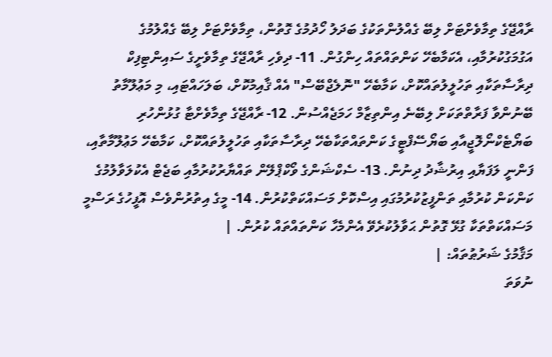ރާއްޖޭގެ ތިމާވެށްޓަށް ލިބޭ ގެއްލުންތަކުގެ ބަދަލު ހޯދުމުގެ ގޮތުން، ތިމާވެށްޓަށް ލިބޭ ގެއްލުމުގެ އަގުމަގުކުރުމާއި، އެކަމާބެހޭ ކަންތައްތައް ހިންގުން. 11- ދިވެހި ރާއްޖޭގެ ތިމާވެށީގެ ސައިންޓިފިކް ދިރާސާތަކާއި ތަހުލީލުތައްކޮށް، ކަމާބެހޭ "ނޮލެޖްބޭސް" އެއް ޤާއިމުކޮށް، ބަލަހައްޓައި، މި މަޢުލޫމާތު ބޭނުންވާ ފަރާތްތަކަށް ލިބޭނެ އިންތިޒާމް ހަމަޖެއްސުން. 12- ރާއްޖޭގެ ތިމާވެށްޓާ ގުޅުންހުރި ބަޔޯޓެކްނޯލޮޖީއާއި ބަޔޯސޭފްޓީގެ ކަންތައްތަކާބެހޭ ދިރާސާތަކާއި ތަހުލީލުތައްކޮށް، ކަމާބެހޭ މަޢުލޫމާތާއި، ފަންނީ ލަފަޔާއި އިރުޝާދު ދިނުން. 13- ސެކްޝަންގެ ވޯކްޕްލޭން ތައްޔާރުކުރުމާއި ބަޖެޓް އެކުލަވާލުމުގެ ކަންކަން ކުރުމާއި ތަންފީޒުކުރުމުގައި އިސްކޮށް މަސައްކަތްކުރުން. 14- މީގެ އިތުރުންވެސް އޮފީހުގެ ރަސްމީ މަސައްކަތްތަކާ ގުޅޭ ގޮތުން ޙަވާލުކުރެވޭ އެންމެހާ ކަންތައްތައް ކުރުން. |
މަޤާމުގެ ޝަރުޠުތައް: |
ނުވަތަ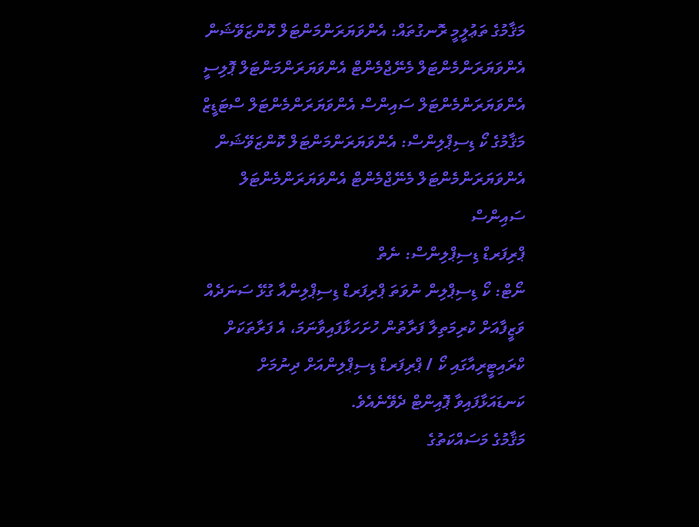މަޤާމުގެ ތަޢުލީމީ ރޮނގުތައް: އެންވަޔަރަންމަންޓަލް ކޮންޒަވޭޝަން އެންވަޔަރަންމެންޓަލް މެނޭޖްމެންޓް އެންވަޔަރަންމަންޓަލް ޕޮލިސީ އެންވަޔަރަންމެންޓަލް ސައިންސް އެންވަޔަރަންމެންޓަލް ސްޓަޑީޒް
މަޤާމުގެ ކޯ ޑިސިޕްލިންސް: އެންވަޔަރަންމަންޓަލް ކޮންޒަވޭޝަން އެންވަޔަރަންމެންޓަލް މެނޭޖްމެންޓް އެންވަޔަރަންމެންޓަލް ސައިންސް
ޕްރިފަރޑް ޑިސިޕްލިންސް: ނެތް
ނޯޓް: ކޯ ޑިސިޕްލިން ނުވަތަ ޕްރިފަރޑް ޑިސިޕްލިންއާ ގުޅޭ ސަނަދެއް ވަޒީފާއަށް ކުރިމަތިލާ ފަރާތުން ހުށަހަޅާފައިވާނަމަ، އެ ފަރާތަކަށް ކްރައިޓީރިއާގައި ކޯ / ޕްރިފަރޑް ޑިސިޕްލިންއަށް ދިނުމަށް ކަނޑައަޅާފައިވާ ޕޮއިންޓް ދެވޭނެއެވެ.
މަޤާމުގެ މަސައްކަތުގެ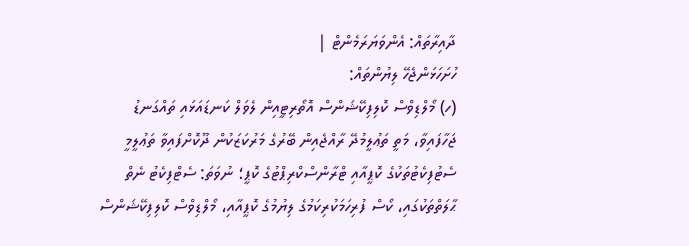ދާއިރާތައް: އެންވަޔަރަމެންޓް |
ހުށަހަޅަންޖެހޭ ލިޔުންތައް:
(ހ) މޯލްޑިވްސް ކޮލިފިކޭޝަންސް އޮތޯރިޓީއިން ލެވަލް ކަނޑައަޅައި ތައްގަނޑު ޖަހާފައިވާ، މަތީ ތަޢުލީމުދޭ ރާއްޖެއިން ބޭރުގެ މަރުކަޒަކުން ދޫކޮށްފައިވާ ތަޢުލީމީ ސެޓުފިކެޓުތަކުގެ ކޮޕީއާއި ޓްރާންސްކްރިޕްޓުގެ ކޮޕީ؛ ނުވަތަ: ސެޓްފިކެޓު ނެތް ޙާލަތްތަކުގައި، ކޯސް ފުރިހަމަކުރިކަމުގެ ލިޔުމުގެ ކޮޕީއާއި، މޯލްޑިވްސް ކޮލިފިކޭޝަންސް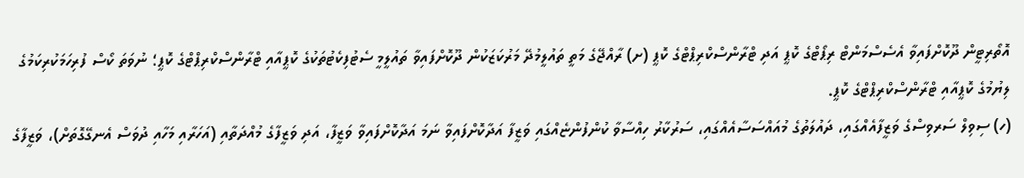އޮތޯރިޓީން ދޫކޮށްފައިވާ އެސެސްމަންޓް ރިޕޯޓްގެ ކޮޕީ އަދި ޓްރާންސްކްރިޕްޓްގެ ކޮޕީ (ށ) ރާއްޖޭގެ މަތީ ތައުލީމުދޭ މަރުކަޒަކުން ދޫކޮށްފައިވާ ތައުލީމީ ސެޓުފިކެޓުތަކުގެ ކޮޕީއާއި ޓްރާންސްކްރިޕްޓްގެ ކޮޕީ؛ ނުވަތަ ކޯސް ފުރިހަމަކުރިކަމުގެ ލިޔުމުގެ ކޮޕީއާއި ޓްރާންސްކްރިޕްޓްގެ ކޮޕީ.
(ހ) ސިވިލް ސަރވިސްގެ ވަޒީފާއެއްގައި، ދައުލަތުގެ މުއައްސަސާއެއްގައި، ސަރުކާރު ހިއްސާވާ ކުންފުންޏެއްގައި ވަޒީފާ އަދާކޮށްފައިވާ ނަމަ އަދާކޮށްފައިވާ ވަޒީފާ، އަދި ވަޒީފާގެ މުއްދަތާއި (އަހަރާއި މަހާއި ދުވަސް އެނގޭގޮތަށް)، ވަޒީފާގެ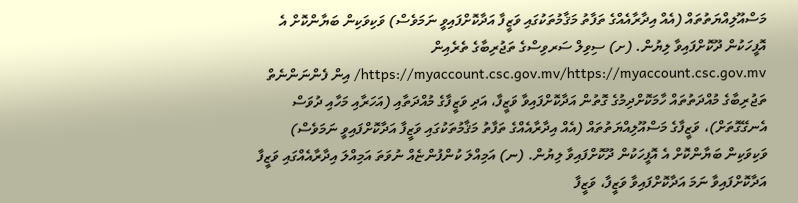މަސްއޫލިއްޔަތުތައް (އެއް އިދާރާއެއްގެ ތަފާތު މަޤާމުތަކުގައި ވަޒީފާ އަދާކޮށްފައިވީ ނަމަވެސް) ވަކިވަކިން ބަޔާންކޮށް އެ އޮފީހަކުން ދޫކޮށްފައިވާ ލިޔުން. (ށ) ސިވިލް ސަރވިސްގެ ތަޖުރިބާގެ ތެރެއިން https://myaccount.csc.gov.mv/https://myaccount.csc.gov.mv/ އިން ފެންނަންނެތް ތަޖުރިބާގެ މުއްދަތުތައް ހާމަކޮށްދިމުގެ ގޮތުން އަދާކޮށްފައިވާ ވަޒީފާ، އަދި ވަޒީފާގެ މުއްދަތާއި (އަހަރާއި މަހާއި ދުވަސް އެނގޭގޮތަށް)، ވަޒީފާގެ މަސްއޫލިއްޔަތުތައް (އެއް އިދާރާއެއްގެ ތަފާތު މަޤާމުތަކުގައި ވަޒީފާ އަދާކޮށްފައިވީ ނަމަވެސް) ވަކިވަކިން ބަޔާންކޮށް އެ އޮފީހަކުން ދޫކޮށްފައިވާ ލިޔުން. (ނ) އަމިއްލަ ކުންފުންޏެއް ނުވަތަ އަމިއްލަ އިދާރާއެއްގައި ވަޒީފާ އަދާކޮށްފައިވާ ނަމަ އަދާކޮށްފައިވާ ވަޒީފާ، ވަޒީފާ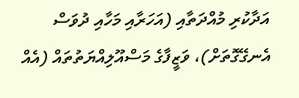އަދާކުރި މުއްދަތާއި (އަހަރާއި މަހާއި ދުވަސް އެނގޭގޮތަށް)، ވަޒީފާގެ މަސްއޫލިއްޔަތުތައް (އެއް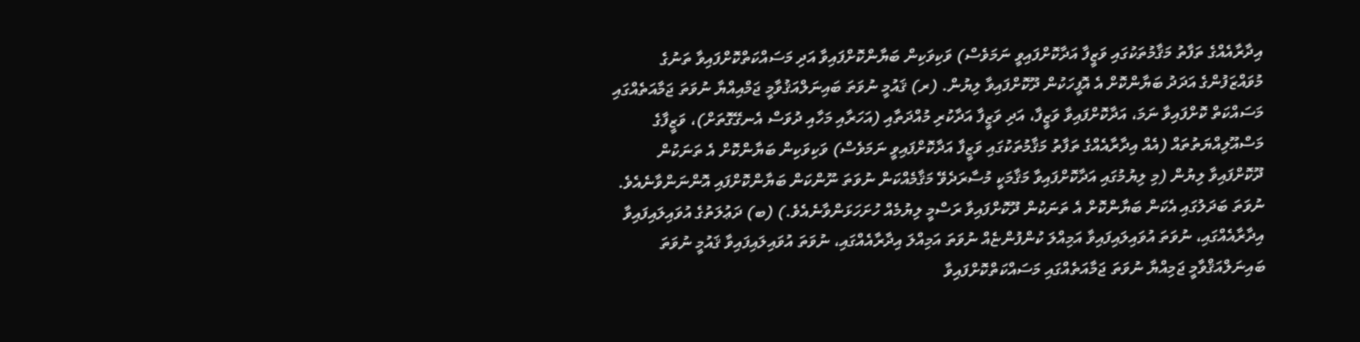އިދާރާއެއްގެ ތަފާތު މަޤާމުތަކުގައި ވަޒީފާ އަދާކޮށްފައިވީ ނަމަވެސް) ވަކިވަކިން ބަޔާންކޮށްފައިވާ އަދި މަސައްކަތްކޮށްފައިވާ ތަނުގެ މުވައްޒަފުންގެ އަދަދު ބަޔާންކޮށް އެ އޮފީހަކުން ދޫކޮށްފައިވާ ލިޔުން. (ރ) ޤައުމީ ނުވަތަ ބައިނަލްއަޤުވާމީ ޖަމްއިއްޔާ ނުވަތަ ޖަމާއަތެއްގައި މަސައްކަތް ކޮށްފައިވާ ނަމަ، އަދާކޮށްފައިވާ ވަޒީފާ، އަދި ވަޒީފާ އަދާކުރި މުއްދަތާއި (އަހަރާއި މަހާއި ދުވަސް އެނގޭގޮތަށް)، ވަޒީފާގެ މަސްއޫލިއްޔަތުތައް (އެއް އިދާރާއެއްގެ ތަފާތު މަޤާމުތަކުގައި ވަޒީފާ އަދާކޮށްފައިވީ ނަމަވެސް) ވަކިވަކިން ބަޔާންކޮށް އެ ތަނަކުން ދޫކޮށްފައިވާ ލިޔުން (މި ލިޔުމުގައި އަދާކޮށްފައިވާ މަޤާމަކީ މުސާރަދެވޭ މަޤާމެއްކަން ނުވަތަ ނޫންކަން ބަޔާންކޮށްފައި އޮންނަންވާނެއެވެ. ނުވަތަ ބަދަލުގައި އެކަން ބަޔާންކޮށް އެ ތަނަކުން ދޫކޮށްފައިވާ ރަސްމީ ލިޔުމެއް ހުށަހަޅަންވާނެއެވެ.) (ބ) ދަޢުލަތުގެ އުވައިލައިފައިވާ އިދާރާއެއްގައި، ނުވަތަ އުވައިލައިފައިވާ އަމިއްލަ ކުންފުންޏެއް ނުވަތަ އަމިއްލަ އިދާރާއެއްގައި، ނުވަތަ އުވައިލައިފައިވާ ޤައުމީ ނުވަތަ ބައިނަލްއަޤްވާމީ ޖަމިއްޔާ ނުވަތަ ޖަމާއަތެއްގައި މަސައްކަތްކޮށްފައިވާ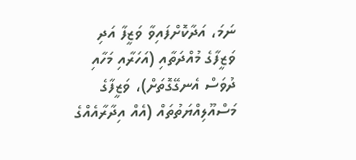ނަމަ، އަދާކޮށްފައިވާ ވަޒީފާ އަދި ވަޒީފާގެ މުއްދަތާއި (އަހަރާއި މަހާއި ދުވަސް އެނގޭގޮތަށް)، ވަޒީފާގެ މަސްއޫލިއްޔަތުތައް (އެއް އިދާރާއެއްގެ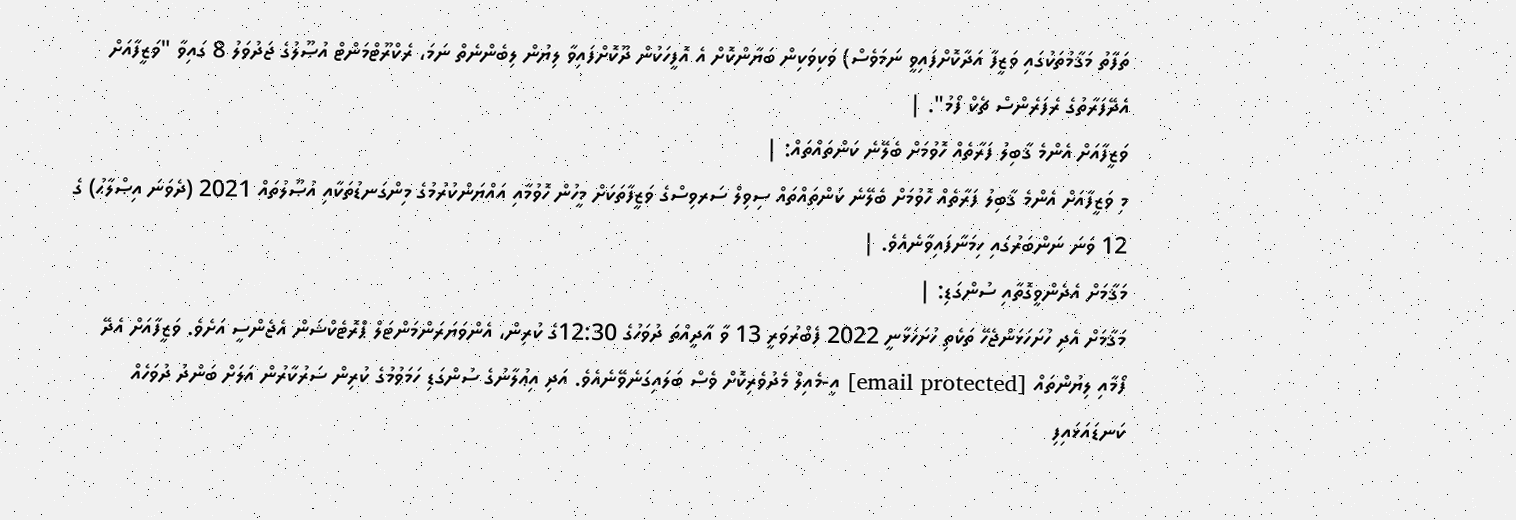ތަފާތު މަޤާމުތަކުގައި ވަޒީފާ އަދާކޮށްފައިވީ ނަމަވެސް) ވަކިވަކިން ބަޔާންކޮށް އެ އޮފީހަކުން ދޫކޮށްފައިވާ ލިޔުން ލިބެންނެތް ނަމަ، ރެކްރޫޓްމަންޓް އުޞޫލުގެ ޖަދުވަލު 8 ގައިވާ "ވަޒީފާއަށް އެދޭފަރާތުގެ ރެފަރެންސް ޗެކް ފޯމު". |
ވަޒީފާއަށް އެންމެ ޤާބިލު ފަރާތެއް ހޮވުމަށް ބެލޭނެ ކަންތައްތައް: |
މި ވަޒީފާއަށް އެންމެ ޤާބިލު ފަރާތެއް ހޮވުމަށް ބެލޭނެ ކަންތައްތައް ސިވިލް ސަރވިސްގެ ވަޒީފާތަކަށް މީހުން ހޮވުމާއި އައްޔަންކުރުމުގެ މިންގަނޑުތަކާއި އުޞޫލުތައް 2021 (ދެވަނަ އިޞްލާޙު) ގެ 12 ވަނަ ނަންބަރުގައި ހިމަނާފައިވާނެއެވެ. |
މަޤާމަށް އެދެންވީގޮތާއި ސުންގަޑި: |
މަޤާމަށް އެދި ހުށަހަޅަންޖެހޭ ތަކެތި ހުށަހަޅާނީ 2022 ފެބްރުވަރީ 13 ވާ އާދީއްތަ ދުވަހުގެ 12:30ގެ ކުރިން، އެންވަޔަރަންމަންޓަލް ޕްރޮޓެކްޝަން އެޖެންސީ އަށެވެ. ވަޒީފާއަށް އެދޭ ފޯމާއި ލިޔުންތައް [email protected] އީ-މެއިލް މެދުވެރިކޮށް ވެސް ބަލައިގަނެވޭނެއެވެ. އަދި އިޢުލާނުގެ ސުންގަޑި ހަމަވުމުގެ ކުރިން ސަރުކާރުން އަލަށް ބަންދު ދުވަހެއް ކަނޑައަޅައިފި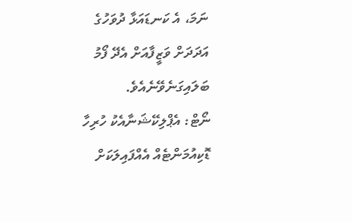ނަމަ، އެ ކަނޑައަޅާ ދުވަހުގެ އަދަދަށް ވަޒީފާއަށް އެދޭ ފޯމު ބަލައިގަނެވޭނެއެވެ.
ނޯޓް: އެޕްލިކޭޝަނާއެކު ހުރިހާ ޑޮކިއުމަންޓެއް އެއްފައިލަކަށް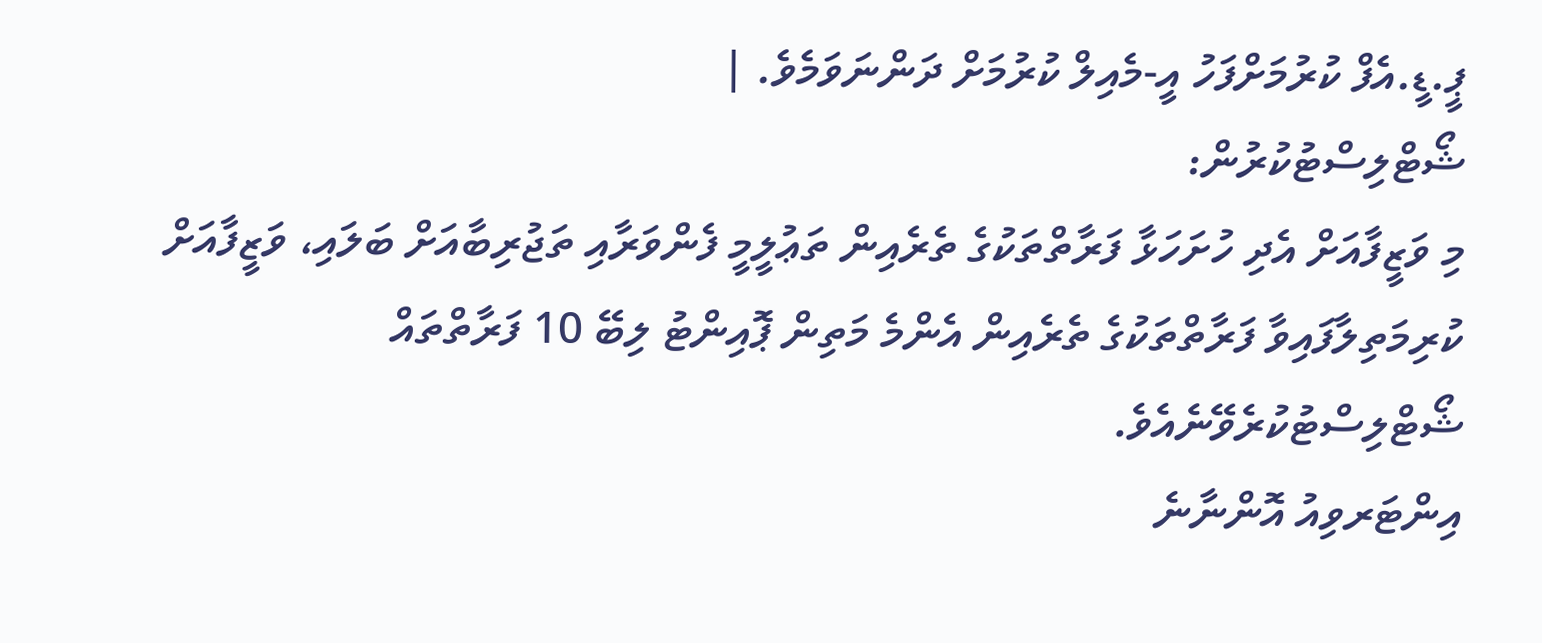ޕީ.ޑީ.އެފް ކުރުމަށްފަހު އީ-މެއިލް ކުރުމަށް ދަންނަވަމެވެ. |
ޝޯޓްލިސްޓުކުރުން:
މި ވަޒީފާއަށް އެދި ހުށަހަޅާ ފަރާތްތަކުގެ ތެރެއިން ތަޢުލީމީ ފެންވަރާއި ތަޖުރިބާއަށް ބަލައި، ވަޒީފާއަށް ކުރިމަތިލާފައިވާ ފަރާތްތަކުގެ ތެރެއިން އެންމެ މަތިން ޕޮއިންޓު ލިބޭ 10 ފަރާތްތައް ޝޯޓްލިސްޓުކުރެވޭނެއެވެ.
އިންޓަރވިއު އޮންނާނެ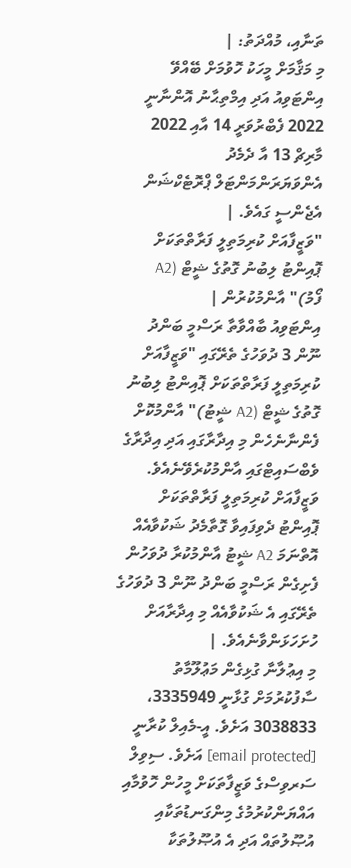ތަނާއި، މުއްދަތު: |
މި މަޤާމަށް މީހަކު ހޮވުމަށް ބޭއްވޭ އިންޓަވިއު އަދި އިމްތިޙާނު އޮންނާނީ 2022 ފެބްރުވަރީ 14 އާއި 2022 މާރިޗް 13 އާ ދެމެދު އެންވަޔަރަންމަންޓަލް ޕްރޮޓެކްޝަން އެޖެންސީ ގައެވެ. |
"ވަޒީފާއަށް ކުރިމަތިލީ ފަރާތްތަކަށް ޕޮއިންޓު ލިބުނު ގޮތުގެ ޝީޓް (A2 ފޯމު)" އާންމުކުރުން |
އިންޓަވިއު ބާއްވާތާ ރަސްމީ ބަންދު ނޫން 3 ދުވަހުގެ ތެރޭގައި "ވަޒީފާއަށް ކުރިމަތިލީ ފަރާތްތަކަށް ޕޮއިންޓު ލިބުނު ގޮތުގެ ޝީޓް (A2 ޝީޓު)" އާންމުކޮށް ފެންނާނެހެން މި އިދާރާގައި އަދި އިދާރާގެ ވެބްސައިޓްގައި އާންމުކުރެވޭނެއެވެ. ވަޒީފާއަށް ކުރިމަތިލީ ފަރާތްތަކަށް ޕޮއިންޓު ދެވިފައިވާ ގޮތާމެދު ޝަކުވާއެއް އޮތްނަމަ A2 ޝީޓު އާންމުކުރާ ދުވަހުން ފެށިގެން ރަސްމީ ބަންދު ނޫން 3 ދުވަހުގެ ތެރޭގައި އެ ޝަކުވާއެއް މި އިދާރާއަށް ހުށަހަޅަންވާނެއެވެ. |
މި އިޢުލާނާ ގުޅިގެން މަޢުލޫމާތު ސާފުކުރުމަށް ގުޅާނީ 3335949، 3038833 އަށެވެ. އީ-މެއިލް ކުރާނީ [email protected] އަށެވެ. ސިވިލް ސަރވިސްގެ ވަޒީފާތަކަށް މީހުން ހޮވުމާއި އައްޔަންކުރުމުގެ މިންގަނޑުތަކާއި އުޞޫލުތައް އަދި އެ އުޞޫލުތަކާ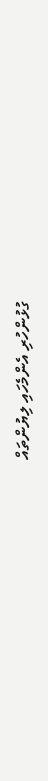ގުޅުންހުރި އެންމެހައި ލިޔުންތައް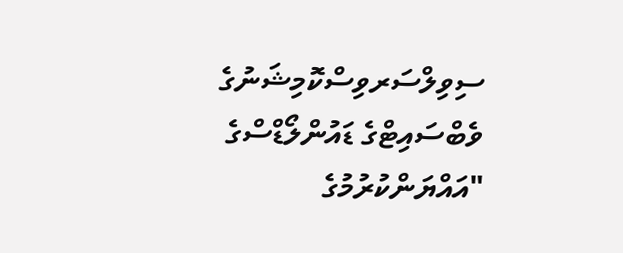ސިވިލްސަރވިސްކޮމިޝަނުގެ ވެބްސައިޓްގެ ޑައުންލޯޑްސްގެ "އައްޔަންކުރުމުގެ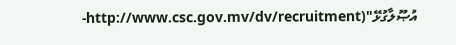އުޞޫލާގުޅޭ"(http://www.csc.gov.mv/dv/recruitment-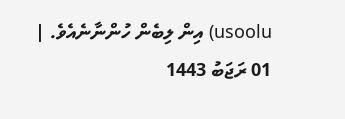usoolu) އިން ލިބެން ހުންނާނެއެވެ. |
01 ރަޖަބު 1443